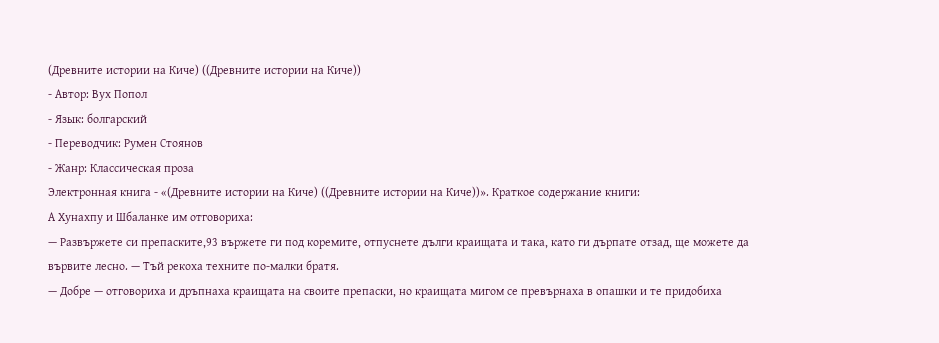(Древните истории на Киче) ((Древните истории на Киче))
- Автор: Вух Попол
- Язык: болгарский
- Переводчик: Румен Стоянов
- Жанр: Классическая проза
Электронная книга - «(Древните истории на Киче) ((Древните истории на Киче))». Краткое содержание книги:
А Хунахпу и Шбаланке им отговориха:
— Развържете си препаските,93 вържете ги под коремите, отпуснете дълги краищата и така, като ги дърпате отзад, ще можете да вървите лесно. — Тъй рекоха техните по-малки братя.
— Добре — отговориха и дръпнаха краищата на своите препаски, но краищата мигом се превърнаха в опашки и те придобиха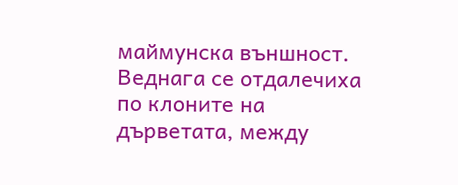маймунска външност. Веднага се отдалечиха по клоните на дърветата, между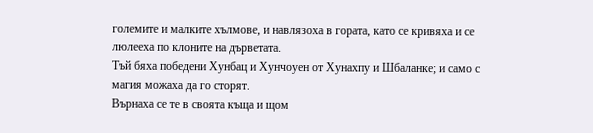големите и малките хълмове, и навлязоха в гората, като се кривяха и се люлееха по клоните на дърветата.
Тъй бяха победени Хунбац и Хунчоуен от Хунахпу и Шбаланке; и само с магия можаха да го сторят.
Върнаха се те в своята къща и щом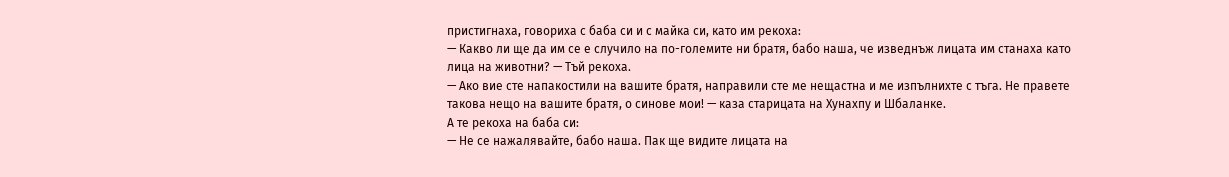пристигнаха, говориха с баба си и с майка си, като им рекоха:
— Какво ли ще да им се е случило на по-големите ни братя, бабо наша, че изведнъж лицата им станаха като лица на животни? — Тъй рекоха.
— Ако вие сте напакостили на вашите братя, направили сте ме нещастна и ме изпълнихте с тъга. Не правете такова нещо на вашите братя, о синове мои! — каза старицата на Хунахпу и Шбаланке.
А те рекоха на баба си:
— Не се нажалявайте, бабо наша. Пак ще видите лицата на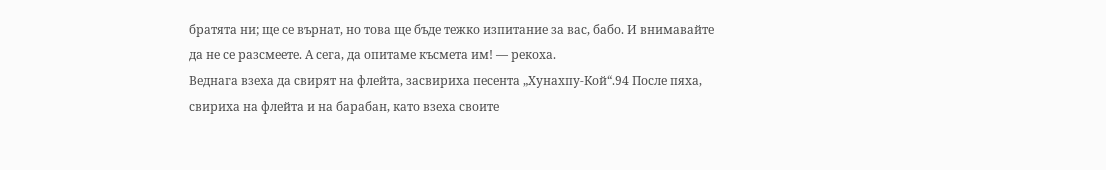братята ни; ще се върнат, но това ще бъде тежко изпитание за вас, бабо. И внимавайте да не се разсмеете. А сега, да опитаме късмета им! — рекоха.
Веднага взеха да свирят на флейта, засвириха песента „Хунахпу-Кой“.94 После пяха, свириха на флейта и на барабан, като взеха своите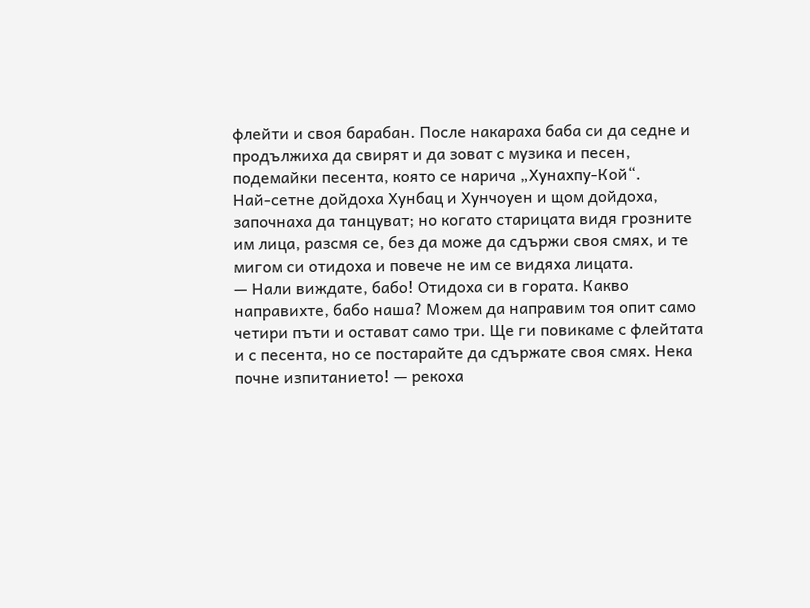флейти и своя барабан. После накараха баба си да седне и продължиха да свирят и да зоват с музика и песен, подемайки песента, която се нарича „Хунахпу-Кой“.
Най-сетне дойдоха Хунбац и Хунчоуен и щом дойдоха, започнаха да танцуват; но когато старицата видя грозните им лица, разсмя се, без да може да сдържи своя смях, и те мигом си отидоха и повече не им се видяха лицата.
— Нали виждате, бабо! Отидоха си в гората. Какво направихте, бабо наша? Можем да направим тоя опит само четири пъти и остават само три. Ще ги повикаме с флейтата и с песента, но се постарайте да сдържате своя смях. Нека почне изпитанието! — рекоха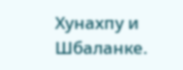Хунахпу и Шбаланке.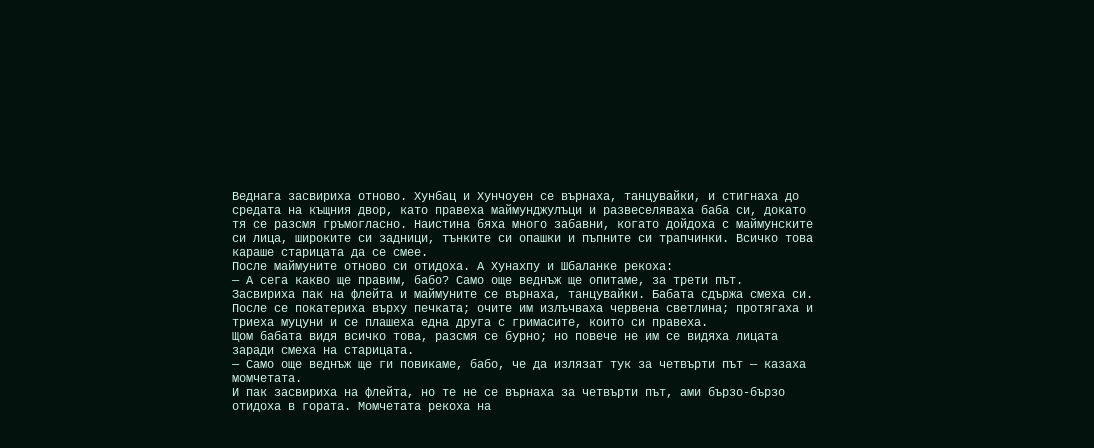Веднага засвириха отново. Хунбац и Хунчоуен се върнаха, танцувайки, и стигнаха до средата на къщния двор, като правеха маймунджулъци и развеселяваха баба си, докато тя се разсмя гръмогласно. Наистина бяха много забавни, когато дойдоха с маймунските си лица, широките си задници, тънките си опашки и пъпните си трапчинки. Всичко това караше старицата да се смее.
После маймуните отново си отидоха. А Хунахпу и Шбаланке рекоха:
— А сега какво ще правим, бабо? Само още веднъж ще опитаме, за трети път.
Засвириха пак на флейта и маймуните се върнаха, танцувайки. Бабата сдържа смеха си. После се покатериха върху печката; очите им излъчваха червена светлина; протягаха и триеха муцуни и се плашеха една друга с гримасите, които си правеха.
Щом бабата видя всичко това, разсмя се бурно; но повече не им се видяха лицата заради смеха на старицата.
— Само още веднъж ще ги повикаме, бабо, че да излязат тук за четвърти път — казаха момчетата.
И пак засвириха на флейта, но те не се върнаха за четвърти път, ами бързо-бързо отидоха в гората. Момчетата рекоха на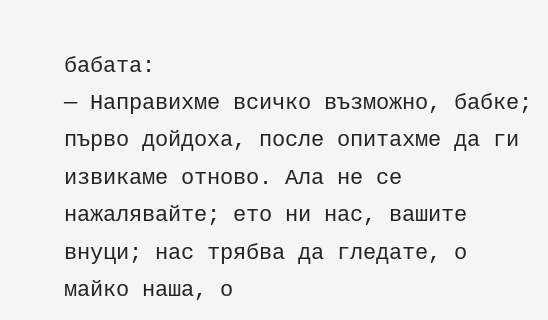бабата:
— Направихме всичко възможно, бабке; първо дойдоха, после опитахме да ги извикаме отново. Ала не се нажалявайте; ето ни нас, вашите внуци; нас трябва да гледате, о майко наша, о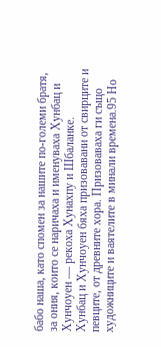бабо наша, като спомен за нашите по-големи братя, за ония, които се наричаха и именуваха Хунбац и Хунчоуен — рекоха Хунахпу и Шбаланке.
Хунбац и Хунчоуен бяха призовавани от свирците и певците, от древните хора. Призоваваха ги също художниците и ваятелите в минали времена.95 Но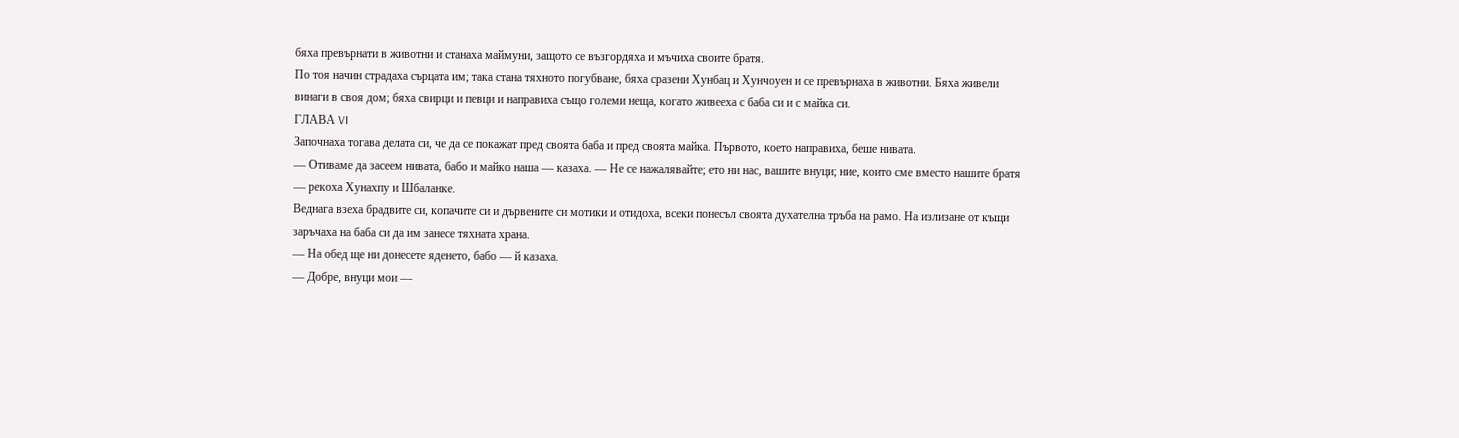бяха превърнати в животни и станаха маймуни, защото се възгордяха и мъчиха своите братя.
По тоя начин страдаха сърцата им; така стана тяхното погубване, бяха сразени Хунбац и Хунчоуен и се превърнаха в животни. Бяха живели винаги в своя дом; бяха свирци и певци и направиха също големи неща, когато живееха с баба си и с майка си.
ГЛАВА VI
Започнаха тогава делата си, че да се покажат пред своята баба и пред своята майка. Първото, което направиха, беше нивата.
— Отиваме да засеем нивата, бабо и майко наша — казаха. — Не се нажалявайте; ето ни нас, вашите внуци; ние, които сме вместо нашите братя — рекоха Хунахпу и Шбаланке.
Веднага взеха брадвите си, копачите си и дървените си мотики и отидоха, всеки понесъл своята духателна тръба на рамо. На излизане от къщи заръчаха на баба си да им занесе тяхната храна.
— На обед ще ни донесете яденето, бабо — й казаха.
— Добре, внуци мои —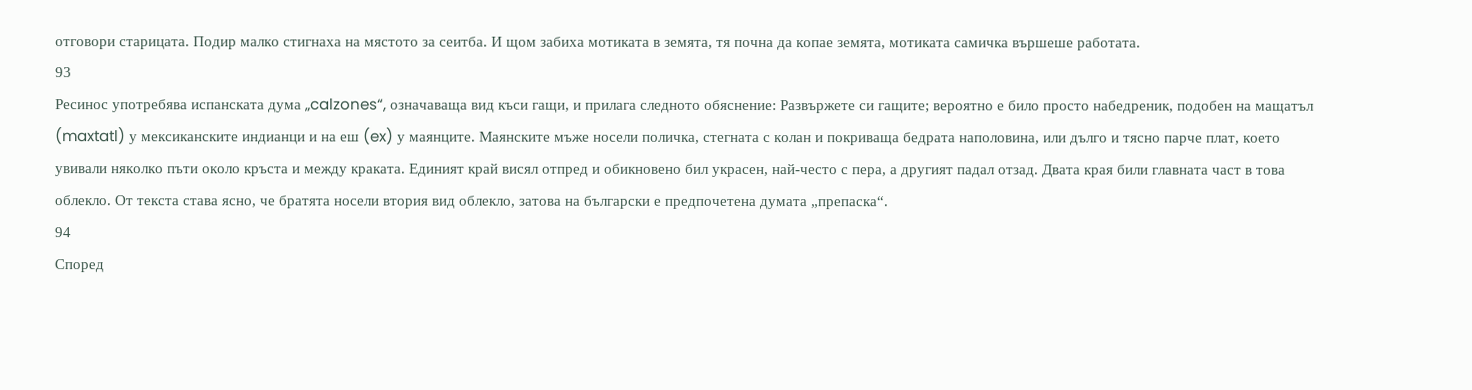отговори старицата. Подир малко стигнаха на мястото за сеитба. И щом забиха мотиката в земята, тя почна да копае земята, мотиката самичка вършеше работата.
93
Ресинос употребява испанската дума „calzones“, означаваща вид къси гащи, и прилага следното обяснение: Развържете си гащите; вероятно е било просто набедреник, подобен на мащатъл (maxtatl) у мексиканските индианци и на еш (ex) у маянците. Маянските мъже носели поличка, стегната с колан и покриваща бедрата наполовина, или дълго и тясно парче плат, което увивали няколко пъти около кръста и между краката. Единият край висял отпред и обикновено бил украсен, най-често с пера, а другият падал отзад. Двата края били главната част в това облекло. От текста става ясно, че братята носели втория вид облекло, затова на български е предпочетена думата „препаска“.
94
Според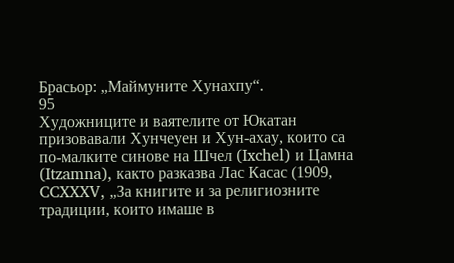Брасьор: „Маймуните Хунахпу“.
95
Художниците и ваятелите от Юкатан призовавали Хунчеуен и Хун-ахау, които са по-малките синове на Шчел (Ixchel) и Цамна (Itzamna), както разказва Лас Касас (1909, CCXXXV, „За книгите и за религиозните традиции, които имаше в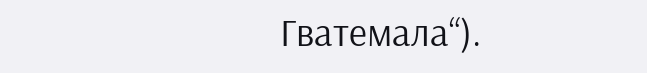Гватемала“).